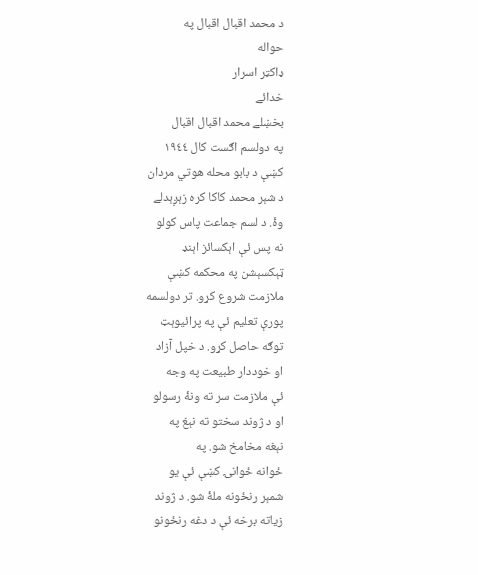د محمد اقبال اقبال په
حواله
ډاکټر اسرار
خدائے
بخښلے محمد اقبال اقبال
په دولسم اګست کال ١٩٤٤
کښې د بابو محله هوتي مردان
د شېر محمد کاکا کره زېږېدلے
وۀ. د لسم جماعت پاس کولو
نه پس ئې اېکسائز اېنډ
ټېکسېشن په محکمه کښې
ملازمت شروع کړو. تر دولسمه
پورې تعليم ئې په پرائيوېټ
توګه حاصل کړو. د خپل آزاد
او خوددار طبيعت په وجه
ئې ملازمت سر ته ونۀ رسولو
او د ژوند سختو ته نېغ په
نېغه مخامخ شو. په
ځوانه ځوانۍ کښې ئې يو
شمېر رنځونه ملۀ شو. د ژوند
زياته برخه ئې د دغه رنځونو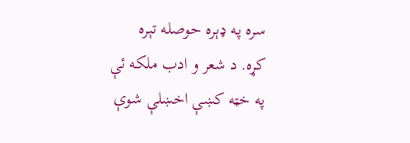سره په ډېره حوصله تېره
کړه. د شعر و ادب ملکه ئې
په خټه کښې اخښلې شوې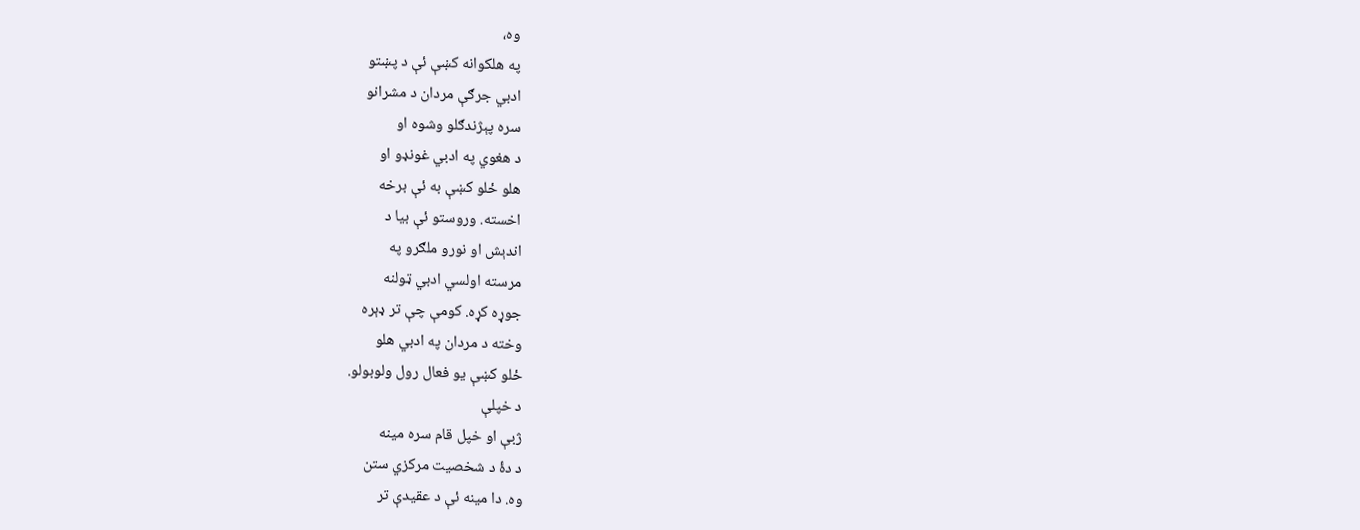وه،
په هلکوانه کښې ئې د پښتو
ادبي جرګې مردان د مشرانو
سره پېژندګلو وشوه او
د هغوي په ادبي غونډو او
هلو ځلو کښې به ئې برخه
اخسته. وروستو ئې بيا د
اندېش او نورو ملګرو په
مرسته اولسي ادبي ټولنه
جوړه کړه. کومې چې تر ډېره
وخته د مردان په ادبي هلو
ځلو کښې يو فعال رول ولوبولو.
د خپلې
ژبې او خپل قام سره مينه
د دۀ د شخصيت مرکزي ستن
وه. دا مينه ئې د عقيدې تر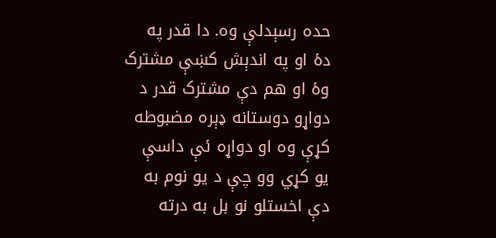حده رسېدلې وه. دا قدر په
دۀ او په اندېش کښې مشترک
وۀ او هم دې مشترک قدر د
دواړو دوستانه ډېره مضبوطه
کړې وه او دواړه ئې داسې
يو کړي وو چې د يو نوم به
دې اخستلو نو بل به درته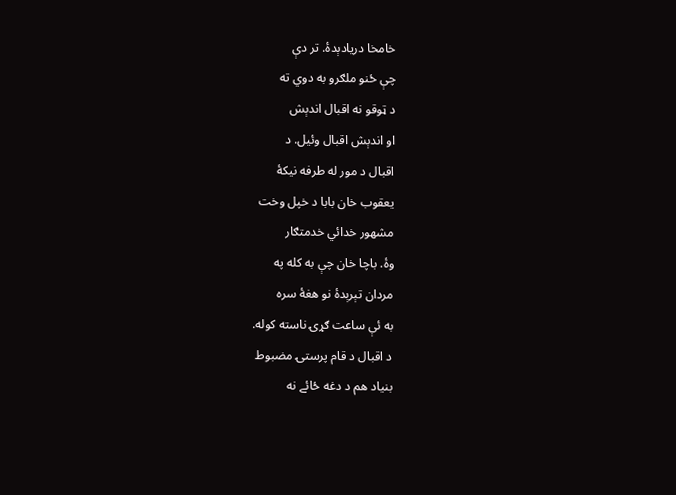خامخا دريادېدۀ. تر دې
چې ځنو ملګرو به دوي ته
د ټوقو نه اقبال اندېش
او اندېش اقبال وئيل. د
اقبال د مور له طرفه نيکۀ
يعقوب خان بابا د خپل وخت
مشهور خدائي خدمتګار
وۀ. باچا خان چې به کله په
مردان تېرېدۀ نو هغۀ سره
به ئې ساعت ګړۍ ناسته کوله.
د اقبال د قام پرستۍ مضبوط
بنياد هم د دغه ځائے نه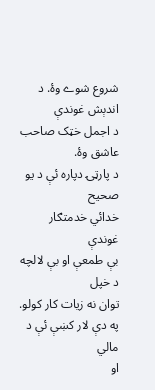شروع شوے وۀ. د اندېش غوندې
د اجمل خټک صاحب عاشق وۀ.
د پارټۍ دپاره ئې د يو صحيح
خدائي خدمتګار غوندې
بې طمعې او بې لالچه د خپل
توان نه زيات کار کولو.
په دې لار کښې ئې د مالي
او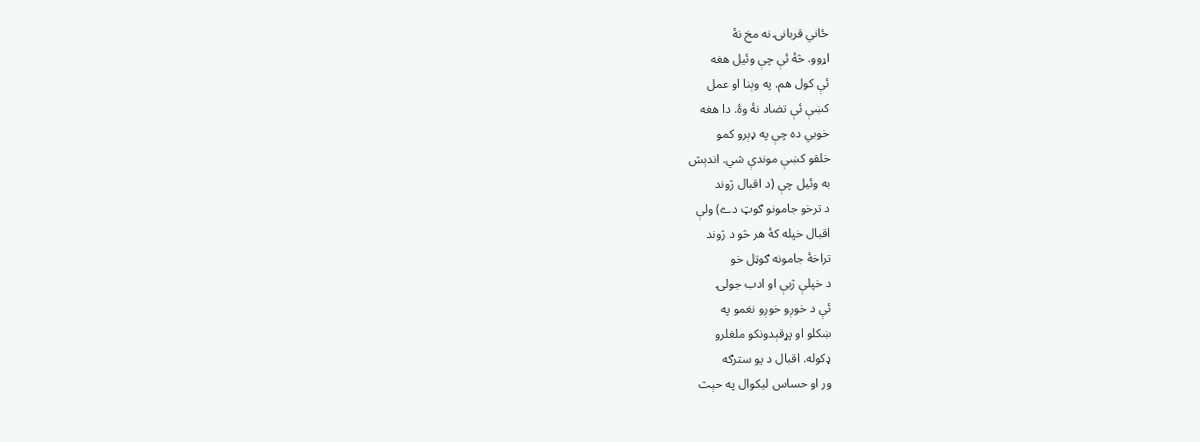ځاني قربانۍ نه مخ نۀ
اړوو. څۀ ئې چې وئيل هغه
ئې کول هم. په وېنا او عمل
کښې ئې تضاد نۀ وۀ. دا هغه
خوبي ده چې په ډېرو کمو
خلقو کښې موندې شي. اندېش
به وئيل چې (د اقبال ژوند
د ترخو جامونو ګوټ دے) ولې
اقبال خپله کۀ هر څو د ژوند
تراخۀ جامونه ګوټل خو
د خپلې ژبې او ادب جولۍ
ئې د خوږو خوږو نغمو په
ښکلو او پړقېدونکو ملغلرو
ډکوله. اقبال د يو سترګه
ور او حساس ليکوال په حېث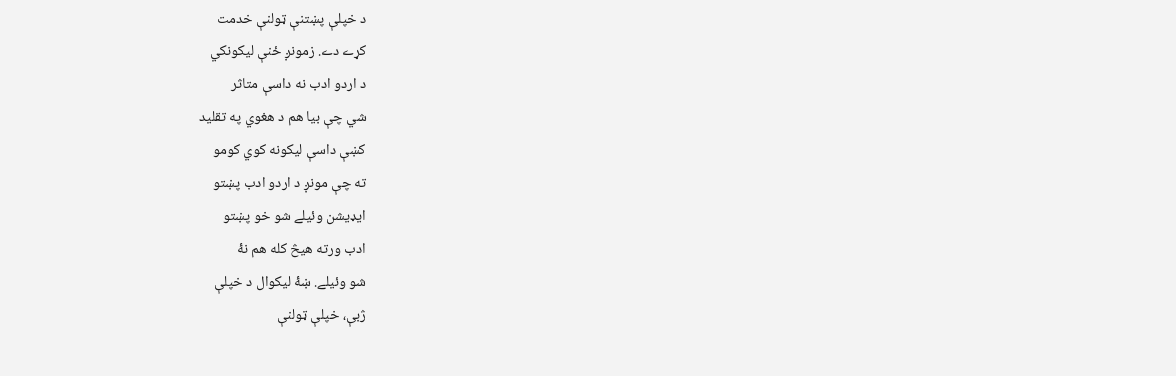د خپلې پښتنې ټولنې خدمت
کړے دے. زمونږ ځنې ليکونکي
د اردو ادب نه داسې متاثر
شي چې بيا هم د هغوي په تقليد
کښې داسې ليکونه کوي کومو
ته چې مونږ د اردو ادب پښتو
ايډيشن وئيلے شو خو پښتو
ادب ورته هيڅ کله هم نۀ
شو وئيلے. ښۀ ليکوال د خپلې
ژبې، خپلې ټولنې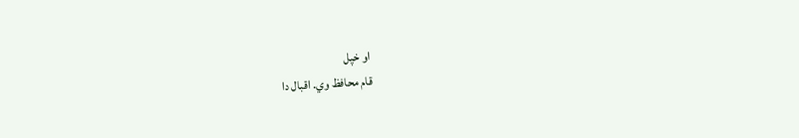او خپل
قام محافظ وي. اقبال دا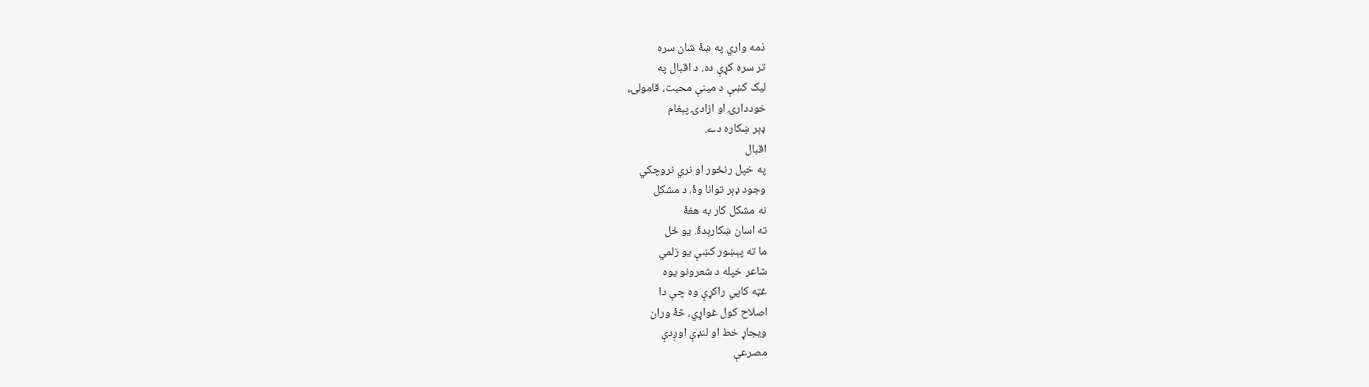ذمه واري په ښۀ شان سره
تر سره کړې ده. د اقبال په
ليک کښې د مينې محبت، قامولۍ،
خوددارۍ او ازادۍ پېغام
ډېر ښکاره دے.
اقبال
په خپل رنځور او نري نروچکي
وجود ډېر توانا وۀ. د مشکل
نه مشکل کار به هغۀ
ته اسان ښکارېدۀ. يو ځل
ما ته پېښور کښې يو زلمي
شاعر خپله د شعرونو يوه
غټه کاپي راکړې وه چې دا
اصلاح کول غواړي، څۀ وران
ويجاړ خط او لنډې اوږدې
مصرعې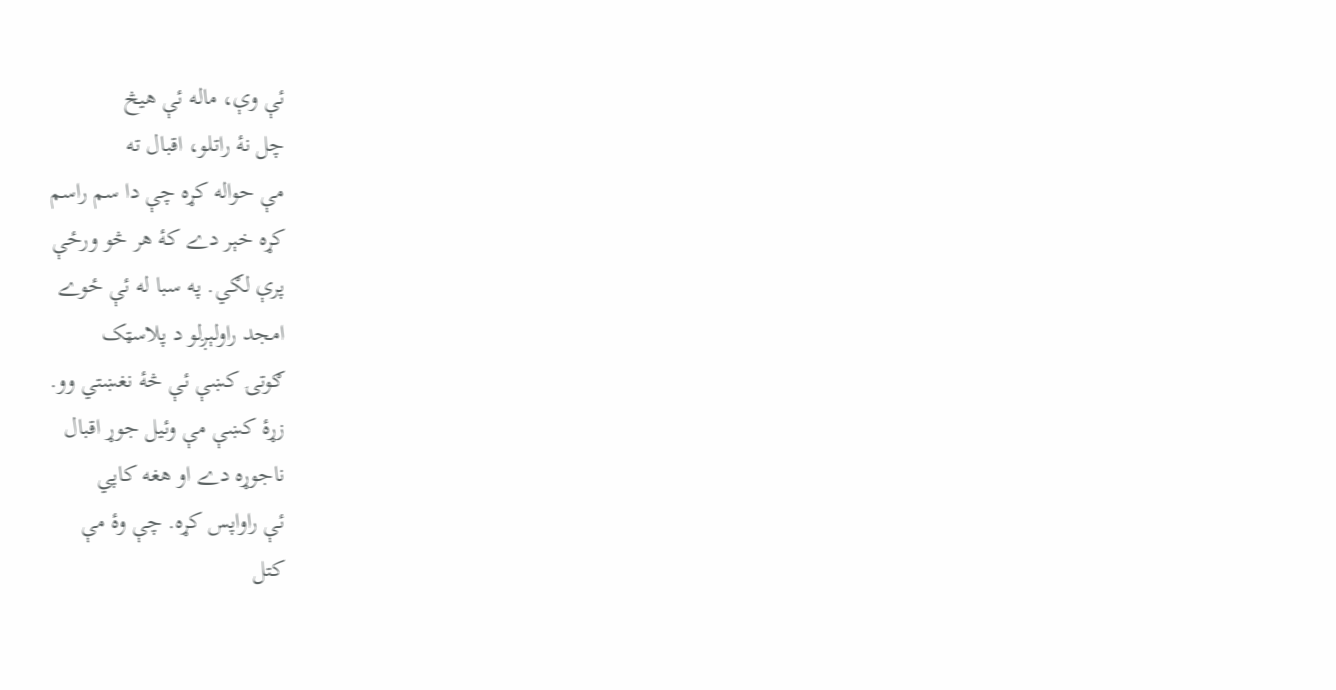ئې وې، ماله ئې هيڅ
چل نۀ راتلو، اقبال ته
مې حواله کړه چې دا سم راسم
کړه خېر دے کۀ هر څو ورځې
پرې لګي. په سبا له ئې ځوے
امجد راولېږلو د پلاسټک
ګوتۍ کښې ئې څۀ نغښتي وو.
زړۀ کښې مې وئيل جوړ اقبال
ناجوړه دے او هغه کاپي
ئې راواپس کړه. چې وۀ مې
کتل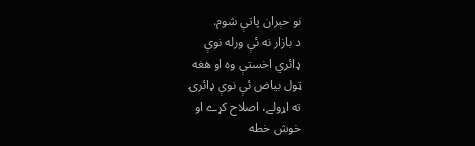نو حېران پاتې شوم.
د بازار نه ئې ورله نوې
ډائري اخستې وه او هغه
ټول بياض ئې نوې ډائرۍ
ته اړولے، اصلاح کړے او
خوش خطه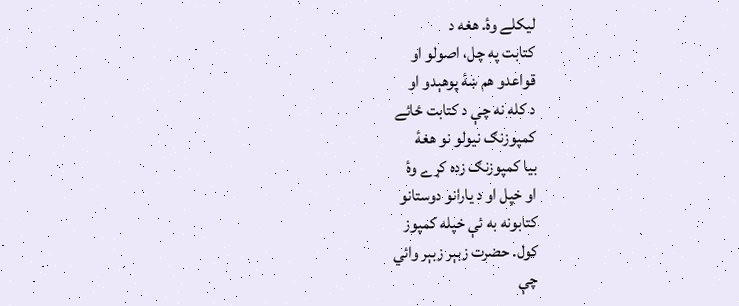ليکلے وۀ. هغه د
کتابت په چل، اصولو او
قواعدو هم ښۀ پوهېدو او
د کله نه چې د کتابت ځائے
کمپوزنګ نيولو نو هغۀ
بيا کمپوزنګ زده کړے وۀ
او خپل او د يارانو دوستانو
کتابونه به ئې خپله کمپوز
کول. حضرت زبېر زبېر وائي
چې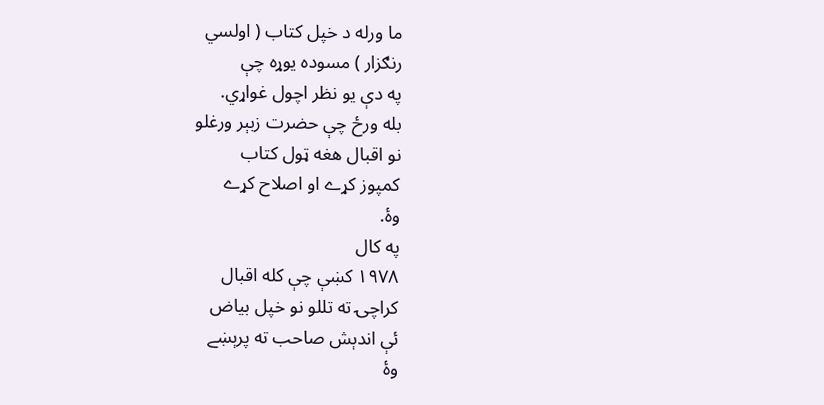ما ورله د خپل کتاب ( اولسي
رنګزار ) مسوده يوړه چې
په دې يو نظر اچول غواړي.
بله ورځ چې حضرت زبېر ورغلو
نو اقبال هغه ټول کتاب
کمپوز کړے او اصلاح کړے
وۀ.
په کال
١٩٧٨ کښې چې کله اقبال
کراچۍ ته تللو نو خپل بياض
ئې اندېش صاحب ته پرېښے
وۀ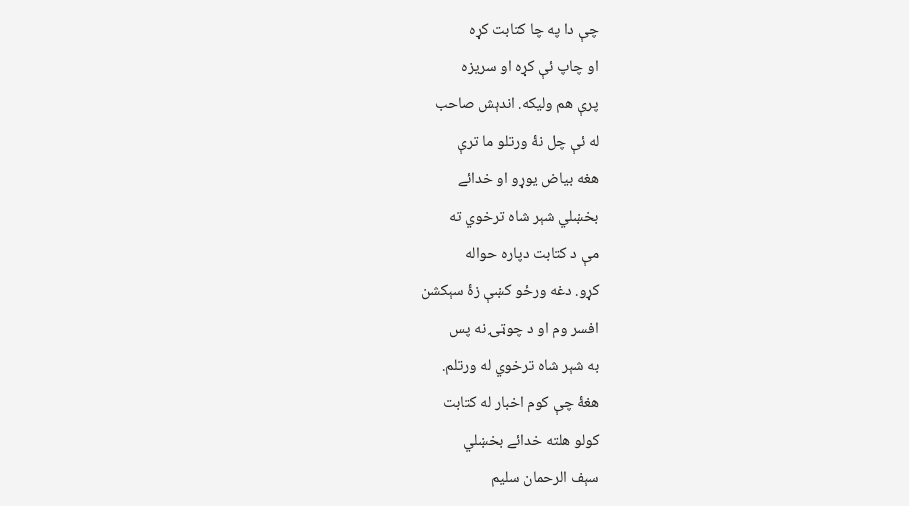چې دا په چا کتابت کړه
او چاپ ئې کړه او سريزه
پرې هم وليکه. اندېش صاحب
له ئې چل نۀ ورتلو ما ترې
هغه بياض يوړو او خدائے
بخښلي شېر شاه ترخوي ته
مې د کتابت دپاره حواله
کړو. دغه ورځو کښې زۀ سېکشن
افسر وم او د چوټۍ نه پس
به شېر شاه ترخوي له ورتلم.
هغۀ چې کوم اخبار له کتابت
کولو هلته خدائے بخښلي
سېف الرحمان سليم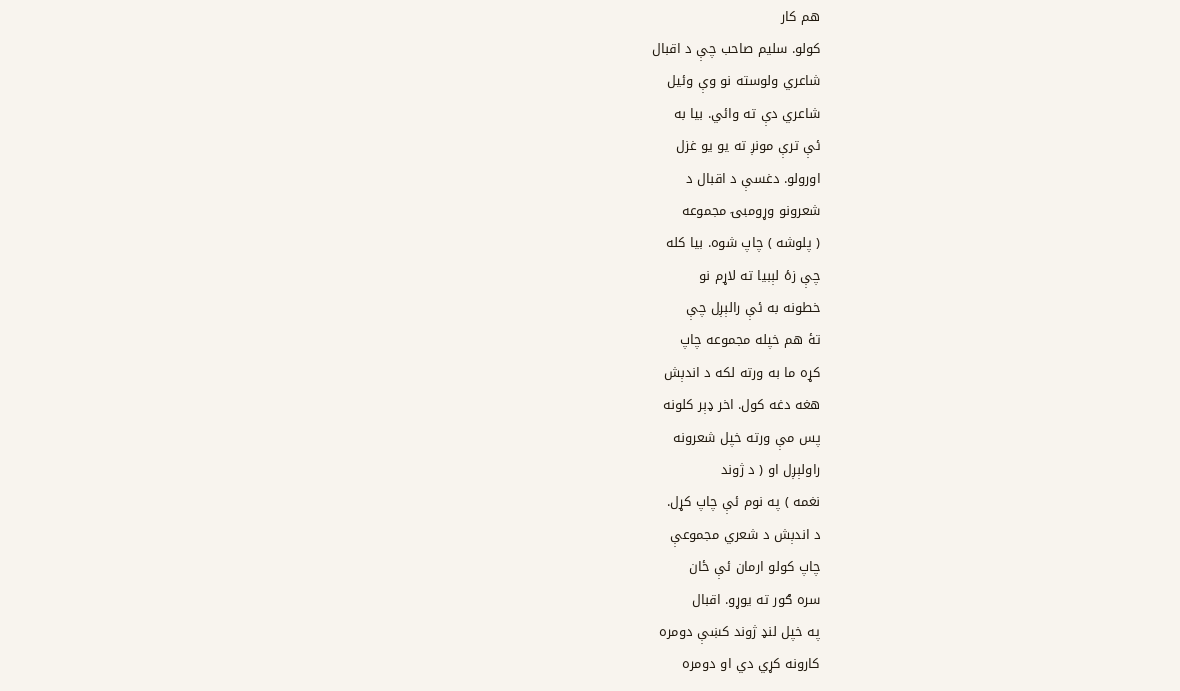هم کار
کولو. سليم صاحب چې د اقبال
شاعري ولوسته نو وې وئيل
شاعري دې ته وائي. بيا به
ئې ترې مونږ ته يو يو غزل
اورولو. دغسې د اقبال د
شعرونو وړومبۍ مجموعه
( پلوشه ) چاپ شوه. بيا کله
چې زۀ لېبيا ته لاړم نو
خطونه به ئې رالېږل چې
تۀ هم خپله مجموعه چاپ
کړه ما به ورته لکه د اندېش
هغه دغه کول. اخر ډېر کلونه
پس مې ورته خپل شعرونه
راولېږل او ( د ژوند
نغمه ) په نوم ئې چاپ کړل.
د اندېش د شعري مجموعې
چاپ کولو ارمان ئې ځان
سره ګور ته يوړو. اقبال
په خپل لنډ ژوند کښې دومره
کارونه کړي دي او دومره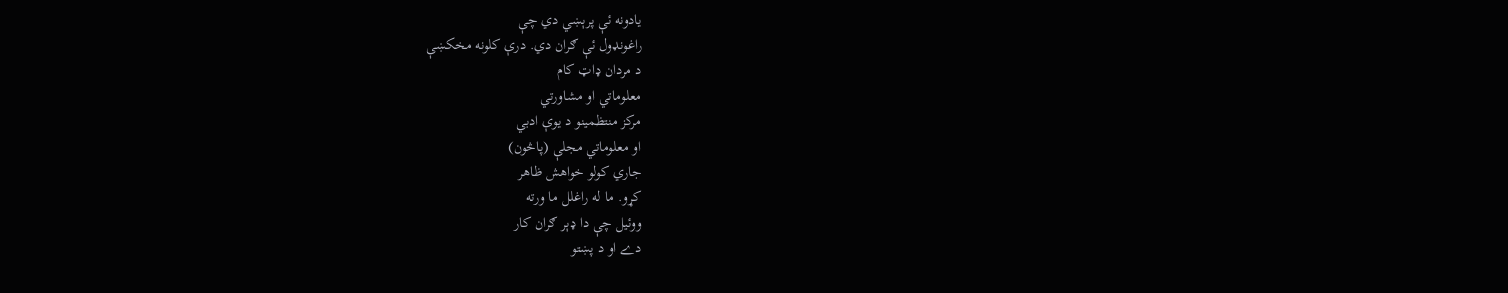يادونه ئې پرېښي دي چې
راغونډول ئې ګران دي. درې کلونه مخکښې
د مردان ډاټ کام
معلوماتي او مشاورتي
مرکز منتظمينو د يوې ادبي
او معلوماتي مجلې (پاڅون)
جاري کولو خواهش ظاهر
کړو. ما له راغلل ما ورته
ووئيل چې دا ډېر ګران کار
دے او د پښتو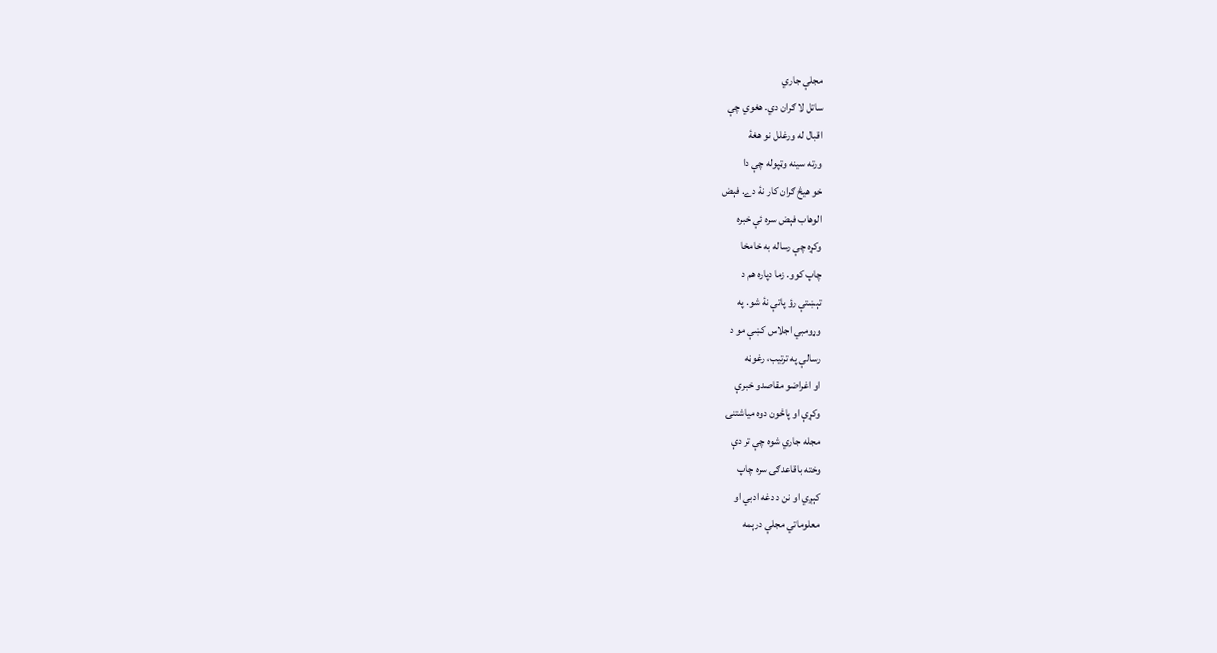مجلې جاري
ساتل لا ګران دي. هغوي چې
اقبال له ورغلل نو هغۀ
ورته سينه وټپوله چې دا
خو هيڅ ګران کار نۀ دے. فېض
الوهاب فېض سره ئې خبره
وکړه چې رساله به خامخا
چاپ کوو. زما دپاره هم د
تېښتې رؤ پاتې نۀ شو. په
وړومبي اجلاس کښې مو د
رسالې په ترتيب، رغوڼه
او اغراضو مقاصدو خبرې
وکړې او پاڅون دوه مياشتنۍ
مجله جاري شوه چې تر دې
وخته باقاعدګۍ سره چاپ
کېږي او نن د دغه ادبي او
معلوماتي مجلې درېمه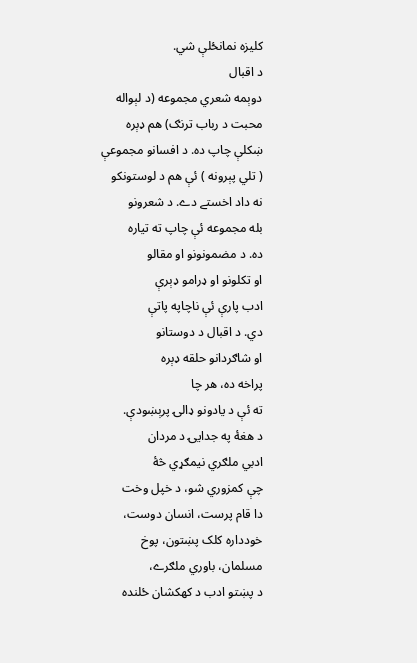کليزه نمانځلې شي.
د اقبال
دوېمه شعري مجموعه (د لېواله
محبت د رباب ترنګ) هم ډېره
ښکلې چاپ ده. د افسانو مجموعې
( تلي پېرونه ) ئې هم د لوستونکو
نه داد اخستے دے. د شعرونو
بله مجموعه ئې چاپ ته تياره
ده. د مضمونونو او مقالو
او تکلونو او ډرامو ډېرې
ادب پارې ئې ناچاپه پاتې
دي. د اقبال د دوستانو
او شاګردانو حلقه ډېره
پراخه ده، هر چا
ته ئې د يادونو ډالۍ پرېښودې.
د هغۀ په جدايۍ د مردان
ادبي ملګري نيمګړي څۀ
چې کمزوري شو، د خپل وخت
دا قام پرست، انسان دوست،
خودداره کلک پښتون، پوخ
مسلمان، باوري ملګرے،
د پښتو ادب د کهکشان ځلنده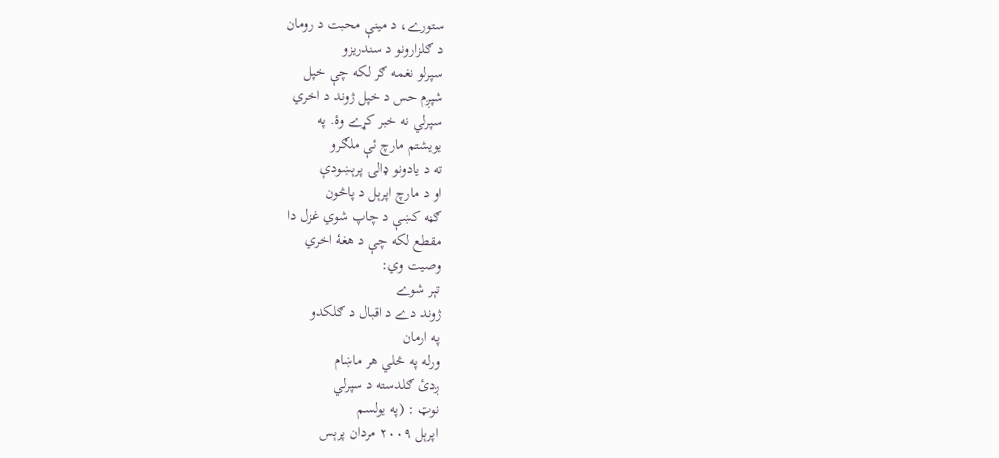ستورے، د مينې محبت د رومان
د ګلزارونو د سندريزو
سپرلو نغمه ګر لکه چې خپل
شپږم حس د خپل ژوند د اخري
سپرلي نه خبر کړے وۀ. په
يويشتم مارچ ئې ملګرو
ته د يادونو ډالۍ پرېښودې
او د مارچ اپرېل د پاڅون
ګڼه کښې د چاپ شوي غزل دا
مقطع لکه چې د هغۀ اخري
وصيت وي:
تېر شوے
ژوند دے د اقبال د ګلکدو
په ارمان
ورله په څلي هر ماښام
ږدئ ګلدسته د سپرلي
نوټ : (په يولسم
اپرېل ٢٠٠٩ مردان پرېس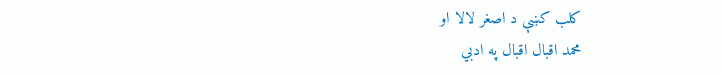کلب کښې د اصغر لالا او
محمد اقبال اقبال په ادبي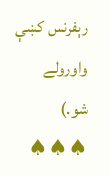رېفرنس کښې واورولے شو.)
♠♠♠